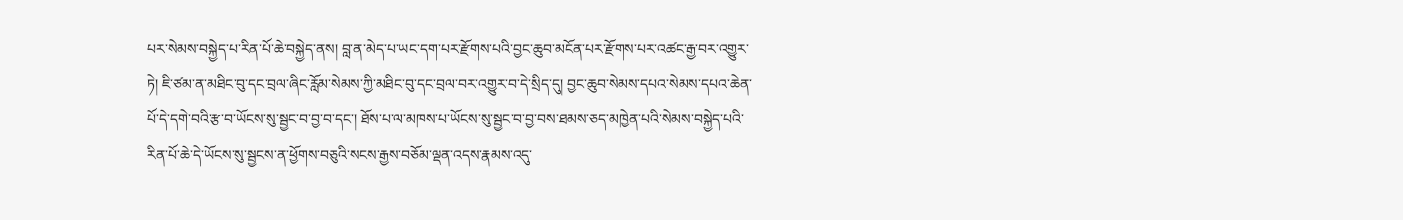པར་སེམས་བསྐྱེད་པ་རིན་པོ་ཆེ་བསྐྱེད་ནས། བླ་ན་མེད་པ་ཡང་དག་པར་རྫོགས་པའི་བྱང་ཆུབ་མངོན་པར་རྫོགས་པར་འཚང་རྒྱ་བར་འགྱུར་ཏེ། ཇི་ཙམ་ན་མཐིང་བུ་དང་བྲལ་ཞིང་རློམ་སེམས་ཀྱི་མཐིང་བུ་དང་བྲལ་བར་འགྱུར་བ་དེ་སྲིད་དུ། བྱང་ཆུབ་སེམས་དཔའ་སེམས་དཔའ་ཆེན་པོ་དེ་དགེ་བའི་རྩ་བ་ཡོངས་སུ་སྦྱང་བ་བྱ་བ་དང་། ཐོས་པ་ལ་མཁས་པ་ཡོངས་སུ་སྦྱང་བ་བྱ་བས་ཐམས་ཅད་མཁྱེན་པའི་སེམས་བསྐྱེད་པའི་རིན་པོ་ཆེ་དེ་ཡོངས་སུ་སྦྱངས་ན་ཕྱོགས་བཅུའི་སངས་རྒྱས་བཅོམ་ལྡན་འདས་རྣམས་འདུ་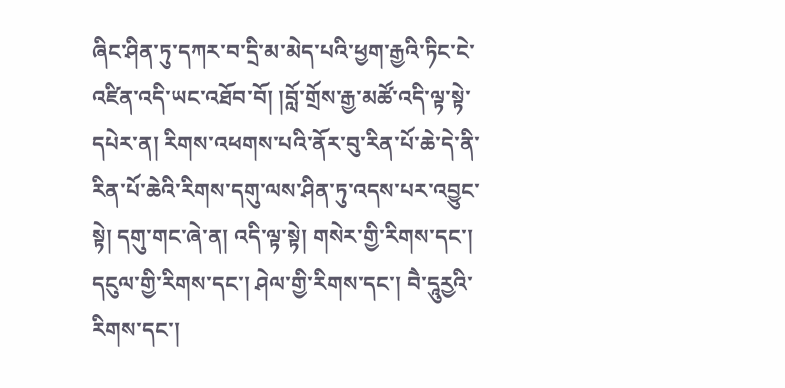ཞིང་ཤིན་ཏུ་དཀར་བ་དྲི་མ་མེད་པའི་ཕྱག་རྒྱའི་ཏིང་ངེ་འཛིན་འདི་ཡང་འཐོབ་བོ། །བློ་གྲོས་རྒྱ་མཚོ་འདི་ལྟ་སྟེ་དཔེར་ན། རིགས་འཕགས་པའི་ནོར་བུ་རིན་པོ་ཆེ་དེ་ནི་རིན་པོ་ཆེའི་རིགས་དགུ་ལས་ཤིན་ཏུ་འདས་པར་འབྱུང་སྟེ། དགུ་གང་ཞེ་ན། འདི་ལྟ་སྟེ། གསེར་གྱི་རིགས་དང་། དངུལ་གྱི་རིགས་དང་། ཤེལ་གྱི་རིགས་དང་། བཻ་དཱུརྱའི་རིགས་དང་།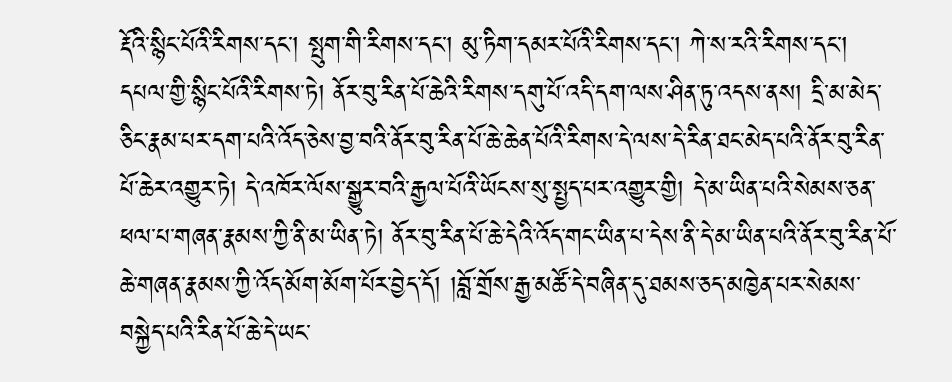རྡོའི་སྙིང་པོའི་རིགས་དང་། སྤུག་གི་རིགས་དང་། མུ་ཏིག་དམར་པོའི་རིགས་དང་། ཀེ་ས་རའི་རིགས་དང་། དཔལ་གྱི་སྙིང་པོའི་རིགས་ཏེ། ནོར་བུ་རིན་པོ་ཆེའི་རིགས་དགུ་པོ་འདི་དག་ལས་ཤིན་ཏུ་འདས་ནས། དྲི་མ་མེད་ཅིང་རྣམ་པར་དག་པའི་འོད་ཅེས་བྱ་བའི་ནོར་བུ་རིན་པོ་ཆེ་ཆེན་པོའི་རིགས་དེ་ལས་དེ་རིན་ཐང་མེད་པའི་ནོར་བུ་རིན་པོ་ཆེར་འགྱུར་ཏེ། དེ་འཁོར་ལོས་སྒྱུར་བའི་རྒྱལ་པོའི་ཡོངས་སུ་སྤྱད་པར་འགྱུར་གྱི། དེ་མ་ཡིན་པའི་སེམས་ཅན་ཕལ་པ་གཞན་རྣམས་ཀྱི་ནི་མ་ཡིན་ཏེ། ནོར་བུ་རིན་པོ་ཆེ་དེའི་འོད་གང་ཡིན་པ་དེས་ནི་དེ་མ་ཡིན་པའི་ནོར་བུ་རིན་པོ་ཆེ་གཞན་རྣམས་ཀྱི་འོད་མོག་མོག་པོར་བྱེད་དོ། །བློ་གྲོས་རྒྱ་མཚོ་དེ་བཞིན་དུ་ཐམས་ཅད་མཁྱེན་པར་སེམས་བསྐྱེད་པའི་རིན་པོ་ཆེ་དེ་ཡང་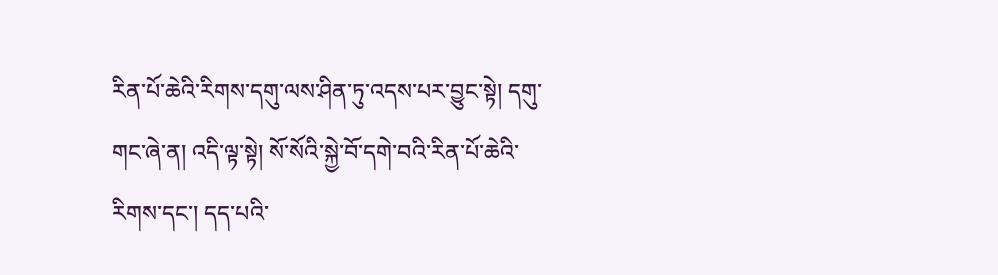རིན་པོ་ཆེའི་རིགས་དགུ་ལས་ཤིན་ཏུ་འདས་པར་བྱུང་སྟེ། དགུ་གང་ཞེ་ན། འདི་ལྟ་སྟེ། སོ་སོའི་སྐྱེ་བོ་དགེ་བའི་རིན་པོ་ཆེའི་རིགས་དང་། དད་པའི་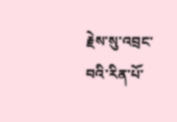རྗེས་སུ་འབྲང་བའི་རིན་པོ་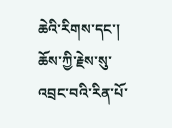ཆེའི་རིགས་དང་། ཆོས་ཀྱི་རྗེས་སུ་འབྲང་བའི་རིན་པོ་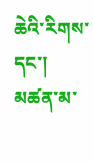ཆེའི་རིགས་དང་། མཚན་མ་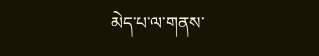མེད་པ་ལ་གནས་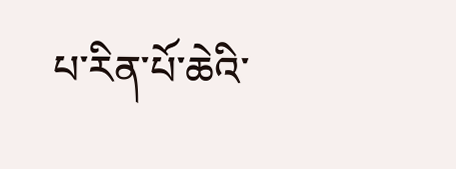པ་རིན་པོ་ཆེའི་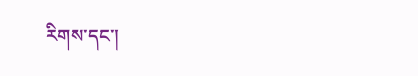རིགས་དང་།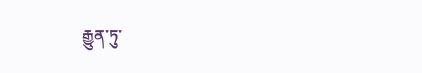རྒྱུན་ཏུ་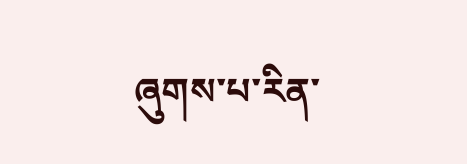ཞུགས་པ་རིན་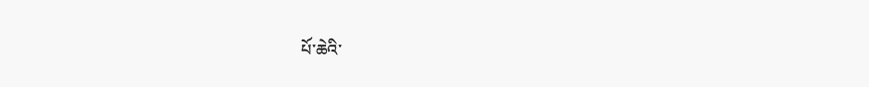པོ་ཆེའི་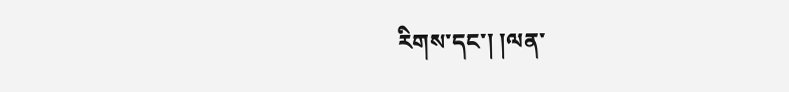རིགས་དང་། །ལན་